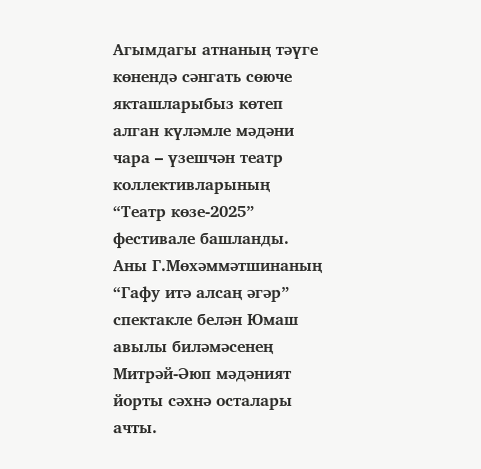Агымдагы атнаның тәүге көнендә сәнгать сөюче якташларыбыз көтеп алган күләмле мәдәни чара – үзешчән театр коллективларының “Театр көзе-2025” фестивале башланды. Аны Г.Мөхәммәтшинаның “Гафу итә алсаң әгәр” спектакле белән Юмаш авылы биләмәсенең Митрәй-Әюп мәдәният йорты сәхнә осталары ачты.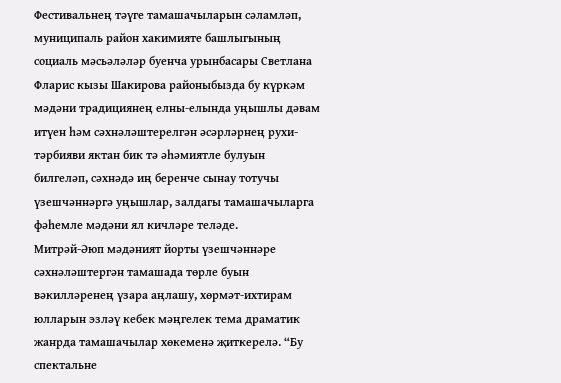Фестивальнең тәүге тамашачыларын сәламләп, муниципаль район хакимияте башлыгының социаль мәсьәләләр буенча урынбасары Светлана Фларис кызы Шакирова районыбызда бу күркәм мәдәни традициянең елны-елында уңышлы дәвам итүен һәм сәхнәләштерелгән әсәрләрнең рухи-тәрбияви яктан бик тә әһәмиятле булуын билгеләп, сәхнәдә иң беренче сынау тотучы үзешчәннәргә уңышлар, залдагы тамашачыларга фәһемле мәдәни ял кичләре теләде.
Митрәй-Әюп мәдәният йорты үзешчәннәре сәхнәләштергән тамашада төрле буын вәкилләренең үзара аңлашу, хөрмәт-ихтирам юлларын эзләү кебек мәңгелек тема драматик жанрда тамашачылар хөкеменә җиткерелә. “Бу спектальне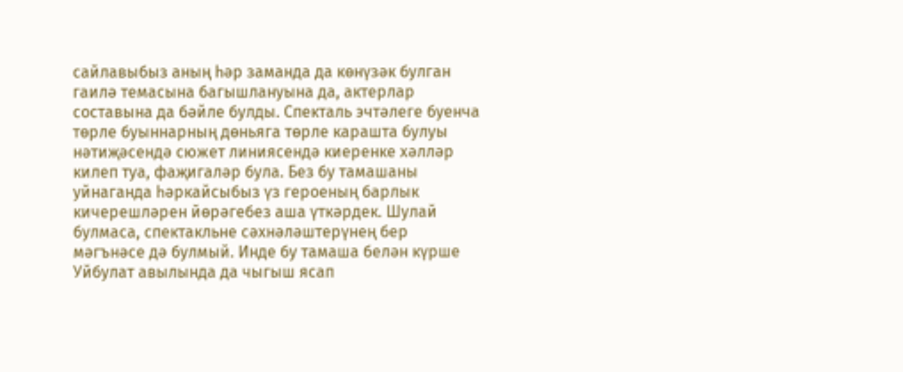сайлавыбыз аның һәр заманда да көнүзәк булган гаилә темасына багышлануына да, актерлар составына да бәйле булды. Спекталь эчтәлеге буенча төрле буыннарның дөньяга төрле карашта булуы нәтиҗәсендә сюжет линиясендә киеренке хәлләр килеп туа, фаҗигаләр була. Без бу тамашаны уйнаганда һәркайсыбыз үз героеның барлык кичерешләрен йөрәгебез аша үткәрдек. Шулай булмаса, спектакльне сәхнәләштерүнең бер мәгънәсе дә булмый. Инде бу тамаша белән күрше Уйбулат авылында да чыгыш ясап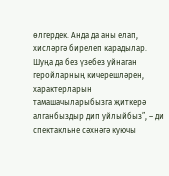өлгердек. Анда да аны елап, хисләргә бирелеп карадылар. Шуңа да без үзебез уйнаган геройларның кичерешләрен, характерларын тамашачыларыбызга җиткерә алганбыздыр дип уйлыйбыз”, – ди спектакльне сәхнәгә куючы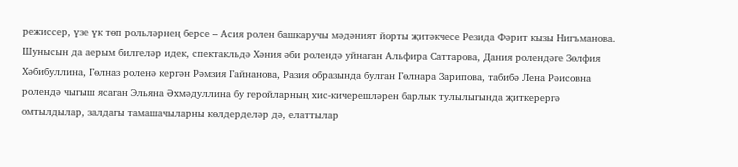режиссер, үзе үк төп рольләрнең берсе – Асия ролен башкаручы мәдәният йорты җитәкчесе Резида Фәрит кызы Нигъманова. Шунысын да аерым билгеләр идек, спектакльдә Хәния әби ролендә уйнаган Альфира Саттарова, Дания ролендәге Зөлфия Хәбибуллина, Гөлназ роленә кергән Рәмзия Гайнанова, Разия образында булган Гөлнара Зарипова, табибә Лена Рәисовна ролендә чыгыш ясаган Эльяна Әхмәдуллина бу геройларның хис-кичерешләрен барлык тулылыгында җиткерергә омтылдылар, залдагы тамашачыларны көлдерделәр дә, елаттылар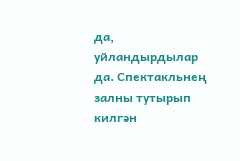да, уйландырдылар да. Спектакльнең залны тутырып килгән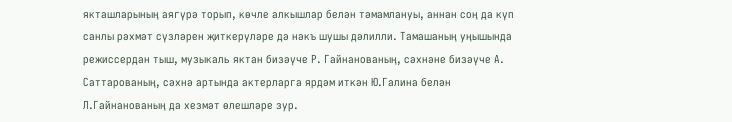якташларының аягүрә торып, көчле алкышлар белән тәмамлануы, аннан соң да күп санлы рәхмәт сүзләрен җиткерүләре дә нәкъ шушы дәлилли. Тамашаның уңышында режиссердан тыш, музыкаль яктан бизәүче Р. Гайнанованың, сәхнәне бизәүче А. Саттарованың, сәхнә артында актерларга ярдәм иткән Ю.Галина белән Л.Гайнанованың да хезмәт өлешләре зур.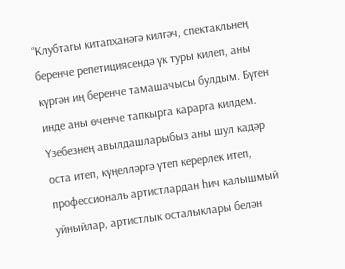“Клубтагы китапханәгә килгәч, спектакльнең беренче репетициясендә үк туры килеп, аны күргән иң беренче тамашачысы булдым. Бүген инде аны өченче тапкырга карарга килдем. Үзебезнең авылдашларыбыз аны шул кадәр оста итеп, күңелләргә үтеп керерлек итеп, профессиональ артистлардан һич калышмый уйныйлар, артистлык осталыклары белән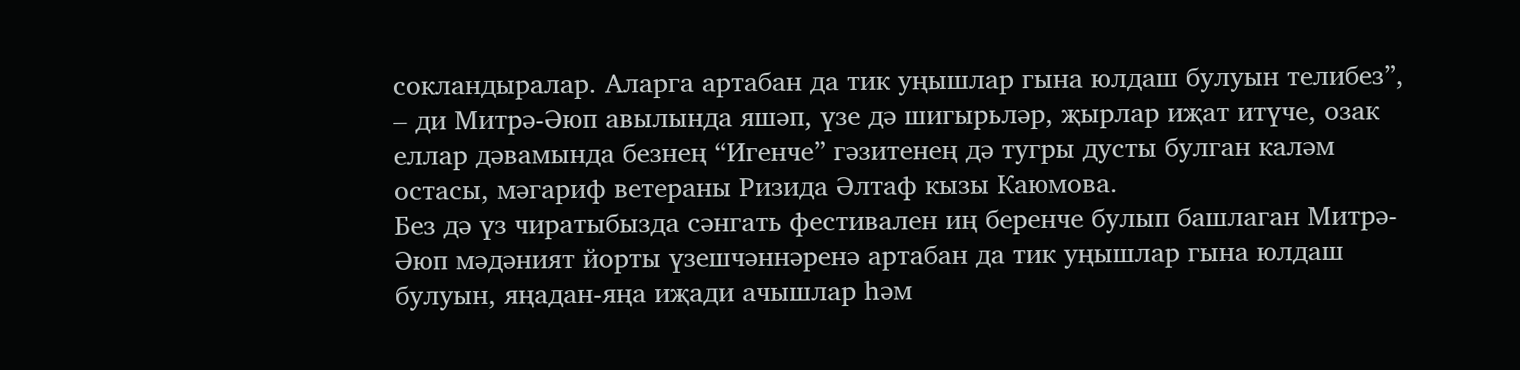сокландыралар. Аларга артабан да тик уңышлар гына юлдаш булуын телибез”, – ди Митрә-Әюп авылында яшәп, үзе дә шигырьләр, җырлар иҗат итүче, озак еллар дәвамында безнең “Игенче” гәзитенең дә тугры дусты булган каләм остасы, мәгариф ветераны Ризида Әлтаф кызы Каюмова.
Без дә үз чиратыбызда сәнгать фестивален иң беренче булып башлаган Митрә-Әюп мәдәният йорты үзешчәннәренә артабан да тик уңышлар гына юлдаш булуын, яңадан-яңа иҗади ачышлар һәм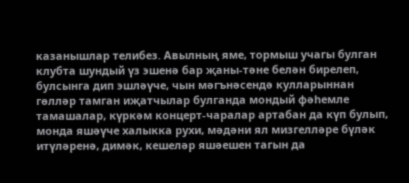казанышлар телибез. Авылның яме, тормыш учагы булган клубта шундый үз эшенә бар җаны-тәне белән бирелеп, булсынга дип эшләүче, чын мәгънәсендә кулларыннан гөлләр тамган иҗатчылар булганда мондый фәһемле тамашалар, күркәм концерт-чаралар артабан да күп булып, монда яшәүче халыкка рухи, мәдәни ял мизгелләре бүләк итүләренә, димәк, кешеләр яшәешен тагын да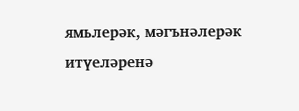ямьлерәк, мәгънәлерәк итүеләренә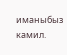иманыбыз камил.